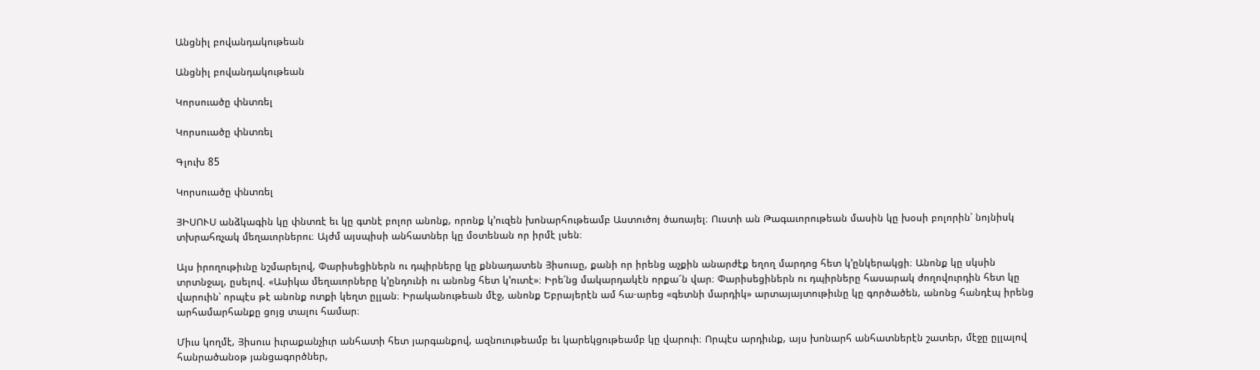Անցնիլ բովանդակութեան

Անցնիլ բովանդակութեան

Կորսուածը փնտռել

Կորսուածը փնտռել

Գլուխ 85

Կորսուածը փնտռել

ՅԻՍՈՒՍ անձկագին կը փնտռէ եւ կը գտնէ բոլոր անոնք, որոնք կ’ուզեն խոնարհութեամբ Աստուծոյ ծառայել։ Ուստի ան Թագաւորութեան մասին կը խօսի բոլորին՝ նոյնիսկ տխրահռչակ մեղաւորներու։ Այժմ այսպիսի անհատներ կը մօտենան որ իրմէ լսեն։

Այս իրողութիւնը նշմարելով, Փարիսեցիներն ու դպիրները կը քննադատեն Յիսուսը, քանի որ իրենց աչքին անարժէք եղող մարդոց հետ կ’ընկերակցի։ Անոնք կը սկսին տրտնջալ, ըսելով. «Ասիկա մեղաւորները կ’ընդունի ու անոնց հետ կ’ուտէ»։ Իրե՛նց մակարդակէն որքա՜ն վար։ Փարիսեցիներն ու դպիրները հասարակ ժողովուրդին հետ կը վարուին՝ որպէս թէ անոնք ոտքի կեղտ ըլլան։ Իրականութեան մէջ, անոնք Եբրայերէն ամ հա·արեց «գետնի մարդիկ» արտայայտութիւնը կը գործածեն, անոնց հանդէպ իրենց արհամարհանքը ցոյց տալու համար։

Միւս կողմէ, Յիսուս իւրաքանչիւր անհատի հետ յարգանքով, ազնուութեամբ եւ կարեկցութեամբ կը վարուի։ Որպէս արդիւնք, այս խոնարհ անհատներէն շատեր, մէջը ըլլալով հանրածանօթ յանցագործներ,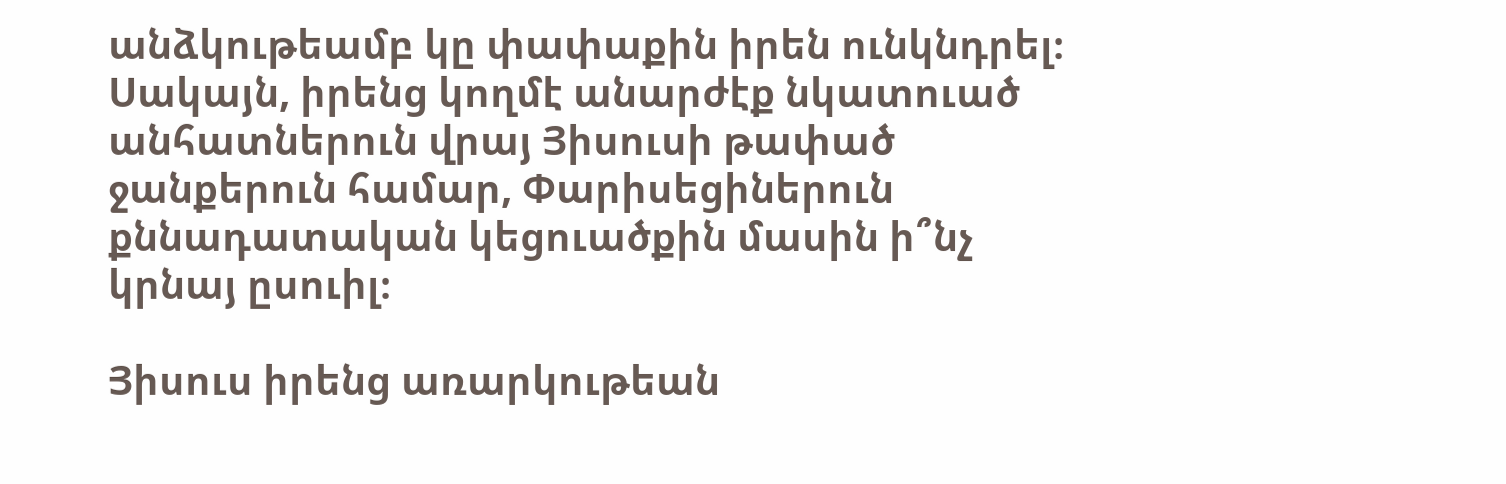անձկութեամբ կը փափաքին իրեն ունկնդրել։ Սակայն, իրենց կողմէ անարժէք նկատուած անհատներուն վրայ Յիսուսի թափած ջանքերուն համար, Փարիսեցիներուն քննադատական կեցուածքին մասին ի՞նչ կրնայ ըսուիլ։

Յիսուս իրենց առարկութեան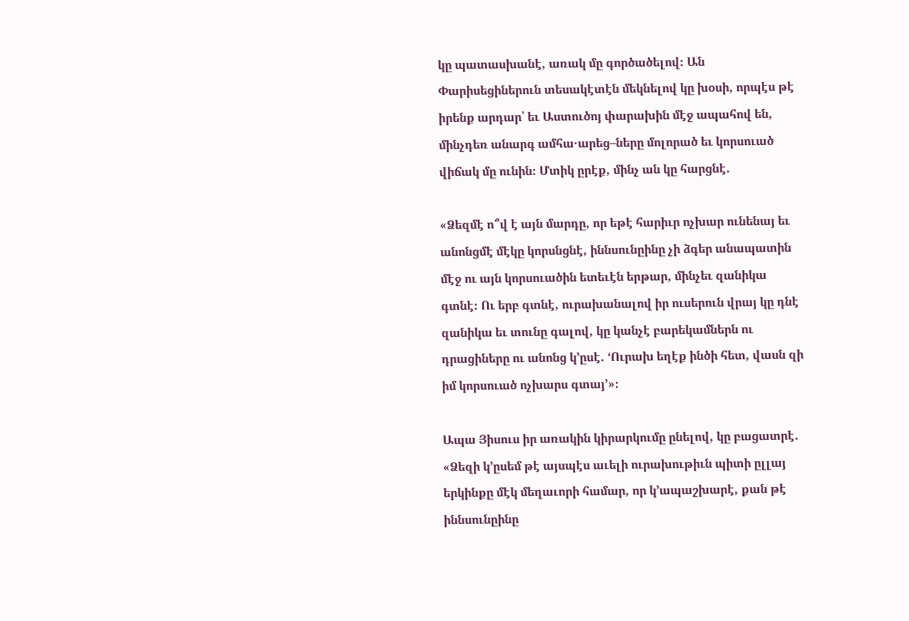կը պատասխանէ, առակ մը գործածելով։ Ան Փարիսեցիներուն տեսակէտէն մեկնելով կը խօսի, որպէս թէ իրենք արդար՝ եւ Աստուծոյ փարախին մէջ ապահով են, մինչդեռ անարգ ամհա·արեց–ները մոլորած եւ կորսուած վիճակ մը ունին։ Մտիկ ըրէք, մինչ ան կը հարցնէ.

«Ձեզմէ ո՞վ է այն մարդը, որ եթէ հարիւր ոչխար ունենայ եւ անոնցմէ մէկը կորսնցնէ, իննսունըինը չի ձգեր անապատին մէջ ու այն կորսուածին ետեւէն երթար, մինչեւ զանիկա գտնէ։ Ու երբ գտնէ, ուրախանալով իր ուսերուն վրայ կը դնէ զանիկա եւ տունը գալով, կը կանչէ բարեկամներն ու դրացիները ու անոնց կ’ըսէ. ‘Ուրախ եղէք ինծի հետ, վասն զի իմ կորսուած ոչխարս գտայ’»։

Ապա Յիսուս իր առակին կիրարկումը ընելով, կը բացատրէ. «Ձեզի կ’ըսեմ թէ այսպէս աւելի ուրախութիւն պիտի ըլլայ երկինքը մէկ մեղաւորի համար, որ կ’ապաշխարէ, քան թէ իննսունըինը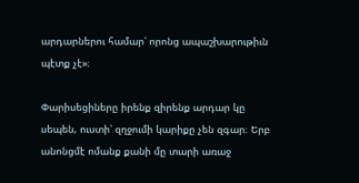արդարներու համար՝ որոնց ապաշխարութիւն պէտք չէ»։

Փարիսեցիները իրենք զիրենք արդար կը սեպեն, ուստի՝ զղջումի կարիքը չեն զգար։ Երբ անոնցմէ ոմանք քանի մը տարի առաջ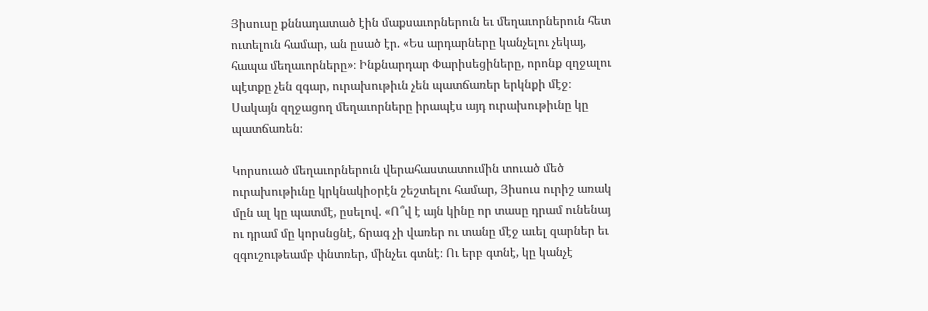Յիսուսը քննադատած էին մաքսաւորներուն եւ մեղաւորներուն հետ ուտելուն համար, ան ըսած էր. «Ես արդարները կանչելու չեկայ, հապա մեղաւորները»։ Ինքնարդար Փարիսեցիները, որոնք զղջալու պէտքը չեն զգար, ուրախութիւն չեն պատճառեր երկնքի մէջ։ Սակայն զղջացող մեղաւորները իրապէս այդ ուրախութիւնը կը պատճառեն։

Կորսուած մեղաւորներուն վերահաստատումին տուած մեծ ուրախութիւնը կրկնակիօրէն շեշտելու համար, Յիսուս ուրիշ առակ մըն ալ կը պատմէ, ըսելով. «Ո՞վ է այն կինը որ տասը դրամ ունենայ ու դրամ մը կորսնցնէ, ճրագ չի վառեր ու տանը մէջ աւել զարներ եւ զգուշութեամբ փնտռեր, մինչեւ գտնէ։ Ու երբ գտնէ, կը կանչէ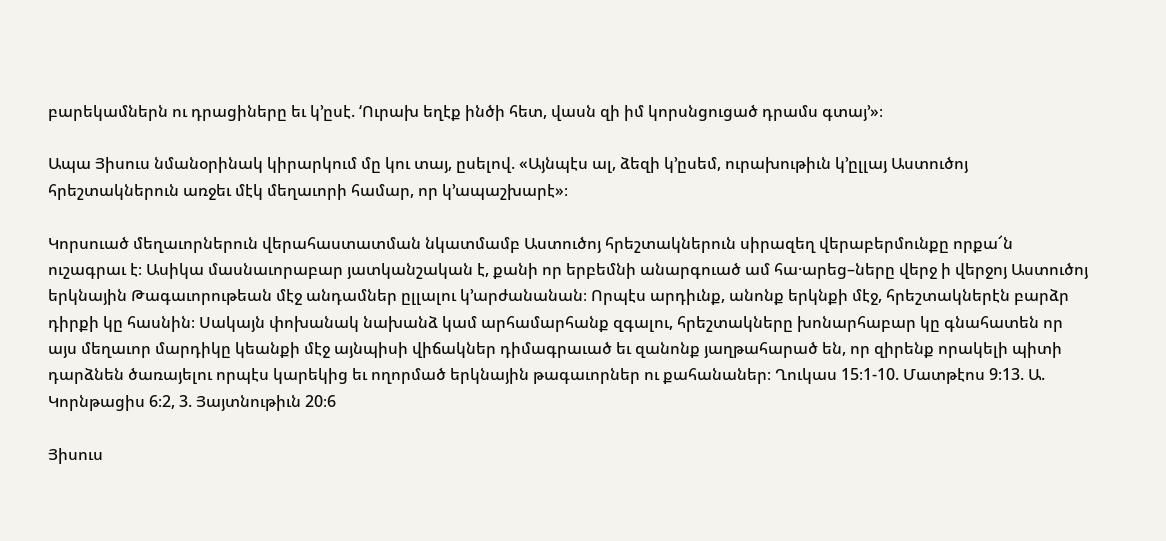բարեկամներն ու դրացիները եւ կ’ըսէ. ‘Ուրախ եղէք ինծի հետ, վասն զի իմ կորսնցուցած դրամս գտայ’»։

Ապա Յիսուս նմանօրինակ կիրարկում մը կու տայ, ըսելով. «Այնպէս ալ, ձեզի կ’ըսեմ, ուրախութիւն կ’ըլլայ Աստուծոյ հրեշտակներուն առջեւ մէկ մեղաւորի համար, որ կ’ապաշխարէ»։

Կորսուած մեղաւորներուն վերահաստատման նկատմամբ Աստուծոյ հրեշտակներուն սիրազեղ վերաբերմունքը որքա՜ն ուշագրաւ է։ Ասիկա մասնաւորաբար յատկանշական է, քանի որ երբեմնի անարգուած ամ հա·արեց–ները վերջ ի վերջոյ Աստուծոյ երկնային Թագաւորութեան մէջ անդամներ ըլլալու կ’արժանանան։ Որպէս արդիւնք, անոնք երկնքի մէջ, հրեշտակներէն բարձր դիրքի կը հասնին։ Սակայն փոխանակ նախանձ կամ արհամարհանք զգալու, հրեշտակները խոնարհաբար կը գնահատեն որ այս մեղաւոր մարդիկը կեանքի մէջ այնպիսի վիճակներ դիմագրաւած եւ զանոնք յաղթահարած են, որ զիրենք որակելի պիտի դարձնեն ծառայելու որպէս կարեկից եւ ողորմած երկնային թագաւորներ ու քահանաներ։ Ղուկաս 15։1-10. Մատթէոս 9։13. Ա. Կորնթացիս 6։2, 3. Յայտնութիւն 20։6

Յիսուս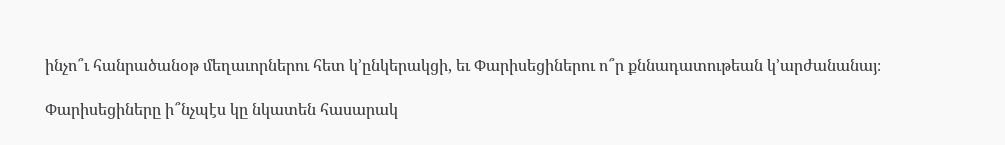ինչո՞ւ հանրածանօթ մեղաւորներու հետ կ’ընկերակցի, եւ Փարիսեցիներու ո՞ր քննադատութեան կ’արժանանայ։

Փարիսեցիները ի՞նչպէս կը նկատեն հասարակ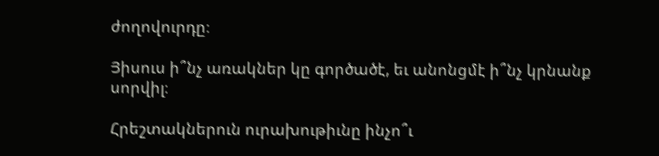ժողովուրդը։

Յիսուս ի՞նչ առակներ կը գործածէ, եւ անոնցմէ ի՞նչ կրնանք սորվիլ։

Հրեշտակներուն ուրախութիւնը ինչո՞ւ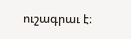ուշագրաւ է։